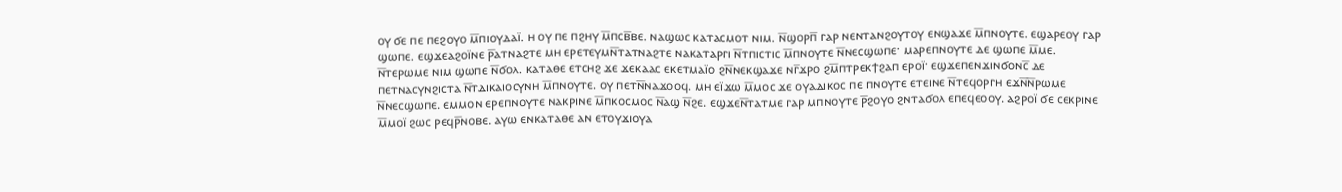ⲟⲩ ϭⲉ ⲡⲉ ⲡⲉϩⲟⲩⲟ ⲙ̅ⲡⲓⲟⲩⲇⲁⲓ̈. ⲏ ⲟⲩ ⲡⲉ ⲡϩⲏⲩ ⲙ̅ⲡⲥⲃ̅ⲃⲉ. ⲛⲁϣⲱⲥ ⲕⲁⲧⲁⲥⲙⲟⲧ ⲛⲓⲙ. ⲛ̅ϣⲟⲣⲡ̅ ⲅⲁⲣ ⲛⲉⲛⲧⲁⲛϩⲟⲩⲧⲟⲩ ⲉⲛϣⲁϫⲉ ⲙ̅ⲡⲛⲟⲩⲧⲉ. ⲉϣⲁⲣⲉⲟⲩ ⲅⲁⲣ ϣⲱⲡⲉ. ⲉϣϫⲉⲁϩⲟⲓ̈ⲛⲉ ⲣ̅ⲁⲧⲛⲁϩⲧⲉ ⲙⲏ ⲉⲣⲉⲧⲉⲩⲙⲛ̅ⲧⲁⲧⲛⲁϩⲧⲉ ⲛⲁⲕⲁⲧⲁⲣⲅⲓ ⲛ̅ⲧⲡⲓⲥⲧⲓⲥ ⲙ̅ⲡⲛⲟⲩⲧⲉ ⲛ̅ⲛⲉⲥϣⲱⲡⲉ· ⲙⲁⲣⲉⲡⲛⲟⲩⲧⲉ ⲇⲉ ϣⲱⲡⲉ ⲙ̅ⲙⲉ. ⲛ̅ⲧⲉⲣⲱⲙⲉ ⲛⲓⲙ ϣⲱⲡⲉ ⲛ̅ϭⲟⲗ. ⲕⲁⲧⲁⲑⲉ ⲉⲧⲥⲏϩ ϫⲉ ϫⲉⲕⲁⲁⲥ ⲉⲕⲉⲧⲙⲁⲓ̈ⲟ ϩⲛ̅ⲛⲉⲕϣⲁϫⲉ ⲛⲅ̅ϫⲣⲟ ϩⲙ̅ⲡⲧⲣⲉⲕϯϩⲁⲡ ⲉⲣⲟⲓ̈· ⲉϣϫⲉⲡⲉⲛϫⲓⲛϭⲟⲛⲥ̅ ⲇⲉ ⲡⲉⲧⲛⲁⲥⲩⲛϩⲓⲥⲧⲁ ⲛ̅ⲧⲇⲓⲕⲁⲓⲟⲥⲩⲛⲏ ⲙ̅ⲡⲛⲟⲩⲧⲉ. ⲟⲩ ⲡⲉⲧⲛ̅ⲛⲁϫⲟⲟϥ. ⲙⲏ ⲉⲓ̈ϫⲱ ⲙ̅ⲙⲟⲥ ϫⲉ ⲟⲩⲁⲇⲓⲕⲟⲥ ⲡⲉ ⲡⲛⲟⲩⲧⲉ ⲉⲧⲉⲓⲛⲉ ⲛ̅ⲧⲉϥⲟⲣⲅⲏ ⲉϫⲛ̅ⲛ̅ⲣⲱⲙⲉ ⲛ̅ⲛⲉⲥϣⲱⲡⲉ. ⲉⲙⲙⲟⲛ ⲉⲣⲉⲡⲛⲟⲩⲧⲉ ⲛⲁⲕⲣⲓⲛⲉ ⲙ̅ⲡⲕⲟⲥⲙⲟⲥ ⲛ̅ⲁϣ ⲛ̅ϩⲉ. ⲉϣϫⲉⲛ̅ⲧⲁⲧⲙⲉ ⲅⲁⲣ ⲙⲡⲛⲟⲩⲧⲉ ⲣ̅ϩⲟⲩⲟ ϩⲛⲧⲁϭⲟⲗ ⲉⲡⲉϥⲉⲟⲟⲩ. ⲁϩⲣⲟⲓ̈ ϭⲉ ⲥⲉⲕⲣⲓⲛⲉ ⲙ̅ⲙⲟⲓ̈ ϩⲱⲥ ⲣⲉϥⲣ̅ⲛⲟⲃⲉ. ⲁⲩⲱ ⲉⲛⲕⲁⲧⲁⲑⲉ ⲁⲛ ⲉⲧⲟⲩϫⲓⲟⲩⲁ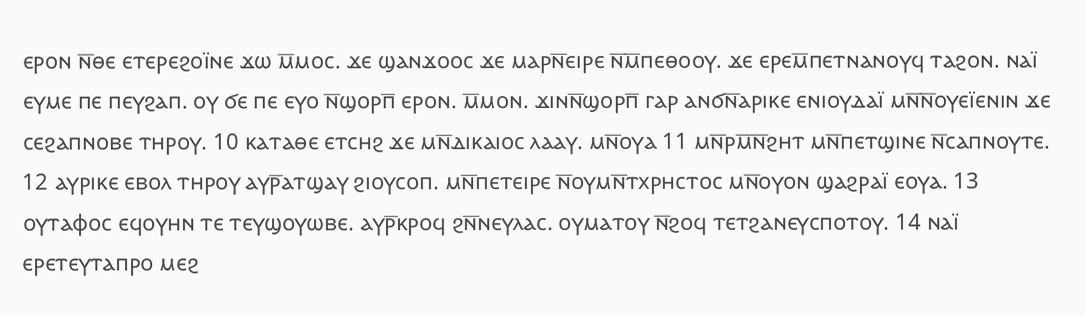ⲉⲣⲟⲛ ⲛ̅ⲑⲉ ⲉⲧⲉⲣⲉϩⲟⲓ̈ⲛⲉ ϫⲱ ⲙ̅ⲙⲟⲥ. ϫⲉ ϣⲁⲛϫⲟⲟⲥ ϫⲉ ⲙⲁⲣⲛ̅ⲉⲓⲣⲉ ⲛ̅ⲙ̅ⲡⲉⲑⲟⲟⲩ. ϫⲉ ⲉⲣⲉⲙ̅ⲡⲉⲧⲛⲁⲛⲟⲩϥ ⲧⲁϩⲟⲛ. ⲛⲁⲓ̈ ⲉⲩⲙⲉ ⲡⲉ ⲡⲉⲩϩⲁⲡ. ⲟⲩ ϭⲉ ⲡⲉ ⲉⲩⲟ ⲛ̅ϣⲟⲣⲡ̅ ⲉⲣⲟⲛ. ⲙ̅ⲙⲟⲛ. ϫⲓⲛⲛ̅ϣⲟⲣⲡ̅ ⲅⲁⲣ ⲁⲛϭⲛ̅ⲁⲣⲓⲕⲉ ⲉⲛⲓⲟⲩⲇⲁⲓ̈ ⲙⲛ̅ⲛ̅ⲟⲩⲉⲓ̈ⲉⲛⲓⲛ ϫⲉ ⲥⲉϩⲁⲡⲛⲟⲃⲉ ⲧⲏⲣⲟⲩ. 10 ⲕⲁⲧⲁⲑⲉ ⲉⲧⲥⲏϩ ϫⲉ ⲙⲛ̅ⲇⲓⲕⲁⲓⲟⲥ ⲗⲁⲁⲩ. ⲙⲛ̅ⲟⲩⲁ 11 ⲙⲛ̅ⲣⲙ̅ⲛ̅ϩⲏⲧ ⲙⲛ̅ⲡⲉⲧϣⲓⲛⲉ ⲛ̅ⲥⲁⲡⲛⲟⲩⲧⲉ. 12 ⲁⲩⲣⲓⲕⲉ ⲉⲃⲟⲗ ⲧⲏⲣⲟⲩ ⲁⲩⲣ̅ⲁⲧϣⲁⲩ ϩⲓⲟⲩⲥⲟⲡ. ⲙⲛ̅ⲡⲉⲧⲉⲓⲣⲉ ⲛ̅ⲟⲩⲙⲛ̅ⲧⲭⲣⲏⲥⲧⲟⲥ ⲙⲛ̅ⲟⲩⲟⲛ ϣⲁϩⲣⲁⲓ̈ ⲉⲟⲩⲁ. 13 ⲟⲩⲧⲁⲫⲟⲥ ⲉϥⲟⲩⲏⲛ ⲧⲉ ⲧⲉⲩϣⲟⲩⲱⲃⲉ. ⲁⲩⲣ̅ⲕⲣⲟϥ ϩⲛ̅ⲛⲉⲩⲗⲁⲥ. ⲟⲩⲙⲁⲧⲟⲩ ⲛ̅ϩⲟϥ ⲧⲉⲧϩⲁⲛⲉⲩⲥⲡⲟⲧⲟⲩ. 14 ⲛⲁⲓ̈ ⲉⲣⲉⲧⲉⲩⲧⲁⲡⲣⲟ ⲙⲉϩ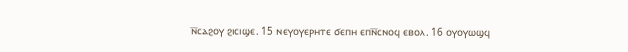ⲛ̅ⲥⲁϩⲟⲩ ϩⲓⲥⲓϣⲉ. 15 ⲛⲉⲩⲟⲩⲉⲣⲏⲧⲉ ϭⲉⲡⲏ ⲉⲡⲛ̅ⲥⲛⲟϥ ⲉⲃⲟⲗ. 16 ⲟⲩⲟⲩⲱϣϥ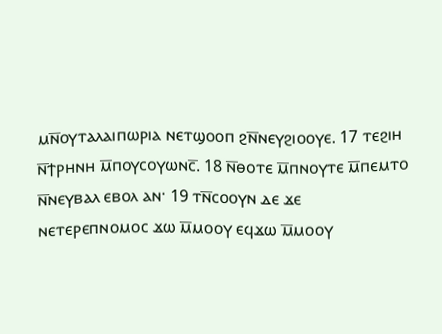ⲙⲛ̅ⲟⲩⲧⲁⲗⲁⲓⲡⲱⲣⲓⲁ ⲛⲉⲧϣⲟⲟⲡ ϩⲛ̅ⲛⲉⲩϩⲓⲟⲟⲩⲉ. 17 ⲧⲉϩⲓⲏ ⲛ̅ϯⲣⲏⲛⲏ ⲙ̅ⲡⲟⲩⲥⲟⲩⲱⲛⲥ̅. 18 ⲛ̅ⲑⲟⲧⲉ ⲙ̅ⲡⲛⲟⲩⲧⲉ ⲙ̅ⲡⲉⲙⲧⲟ ⲛ̅ⲛⲉⲩⲃⲁⲗ ⲉⲃⲟⲗ ⲁⲛ· 19 ⲧⲛ̅ⲥⲟⲟⲩⲛ ⲇⲉ ϫⲉ ⲛⲉⲧⲉⲣⲉⲡⲛⲟⲙⲟⲥ ϫⲱ ⲙ̅ⲙⲟⲟⲩ ⲉϥϫⲱ ⲙ̅ⲙⲟⲟⲩ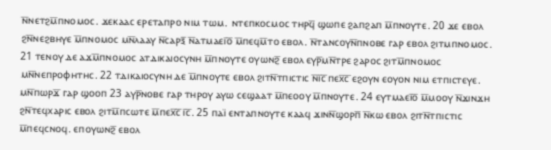ⲛ̅ⲛⲉⲧϩⲙ̅ⲡⲛⲟⲙⲟⲥ. ϫⲉⲕⲁⲁⲥ ⲉⲣⲉⲧⲁⲡⲣⲟ ⲛⲓⲙ ⲧⲱⲙ. ⲛⲧⲉⲡⲕⲟⲥⲙⲟⲥ ⲧⲏⲣϥ̅ ϣⲱⲡⲉ ϩⲁⲡϩⲁⲡ ⲙ̅ⲡⲛⲟⲩⲧⲉ. 20 ϫⲉ ⲉⲃⲟⲗ ϩⲛ̅ⲛⲉϩⲃⲏⲩⲉ ⲙ̅ⲡⲛⲟⲙⲟⲥ ⲙⲛ̅ⲗⲁⲁⲩ ⲛ̅ⲥⲁⲣⲝ̅ ⲛ̅ⲁⲧⲙⲁⲉⲓ̅ⲟ̅ ⲙ̅ⲡⲉϥⲙ̅ⲧⲟ ⲉⲃⲟⲗ. ⲛ̅ⲧⲁⲛⲥⲟⲩⲛ̅ⲡⲛⲟⲃⲉ ⲅⲁⲣ ⲉⲃⲟⲗ ϩⲓⲧⲙⲡⲛⲟⲙⲟⲥ. 21 ⲧⲉⲛⲟⲩ ⲇⲉ ⲁϫⲙ̅ⲡⲛⲟⲙⲟⲥ ⲁⲧⲇⲓⲕⲁⲓⲟⲥⲩⲛⲏ ⲙ̅ⲡⲛⲟⲩⲧⲉ ⲟⲩⲱⲛϩ̅ ⲉⲃⲟⲗ ⲉⲩⲣ̅ⲙⲛ̅ⲧⲣⲉ ϩⲁⲣⲟⲥ ϩⲓⲧⲙ̅ⲡⲛⲟⲙⲟⲥ ⲙⲛ̅ⲛⲉⲡⲣⲟⲫⲏⲧⲏⲥ. 22 ⲧⲇⲓⲕⲁⲓⲟⲥⲩⲛⲏ ⲇⲉ ⲙ̅ⲡⲛⲟⲩⲧⲉ ⲉⲃⲟⲗ ϩⲓⲧⲛ̅ⲧⲡⲓⲥⲧⲓⲥ ⲛ̅ⲓ̅ⲥ̅ ⲡⲉⲭ̅ⲥ̅ ⲉϩⲟⲩⲛ ⲉⲟⲩⲟⲛ ⲛⲓⲙ ⲉⲧⲡⲓⲥⲧⲉⲩⲉ. ⲙⲛ̅ⲡⲱⲣϫ̅ ⲅⲁⲣ ϣⲟⲟⲡ 23 ⲁⲩⲣ̅ⲛⲟⲃⲉ ⲅⲁⲣ ⲧⲏⲣⲟⲩ ⲁⲩⲱ ⲥⲉϣⲁⲁⲧ ⲙ̅ⲡⲉⲟⲟⲩ ⲙ̅ⲡⲛⲟⲩⲧⲉ. 24 ⲉⲩⲧⲙⲁⲉⲓ̅ⲟ̅ ⲙ̅ⲙⲟⲟⲩ ⲛ̅ϫⲓⲛϫⲏ ϩⲛ̅ⲧⲉϥⲭⲁⲣⲓⲥ ⲉⲃⲟⲗ ϩⲓⲧⲙ̅ⲡⲥⲱⲧⲉ ⲙ̅ⲡⲉⲭ̅ⲥ̅ ⲓ̅ⲥ̅. 25 ⲡⲁⲓ̈ ⲉⲛⲧⲁⲡⲛⲟⲩⲧⲉ ⲕⲁⲁϥ ϫⲓⲛⲛ̅ϣⲟⲣⲡ̅ ⲛ̅ⲕⲱ ⲉⲃⲟⲗ ϩⲓⲧⲛ̅ⲧⲡⲓⲥⲧⲓⲥ ⲙ̅ⲡⲉϥⲥⲛⲟϥ. ⲉⲡⲟⲩⲱⲛϩ̅ ⲉⲃⲟⲗ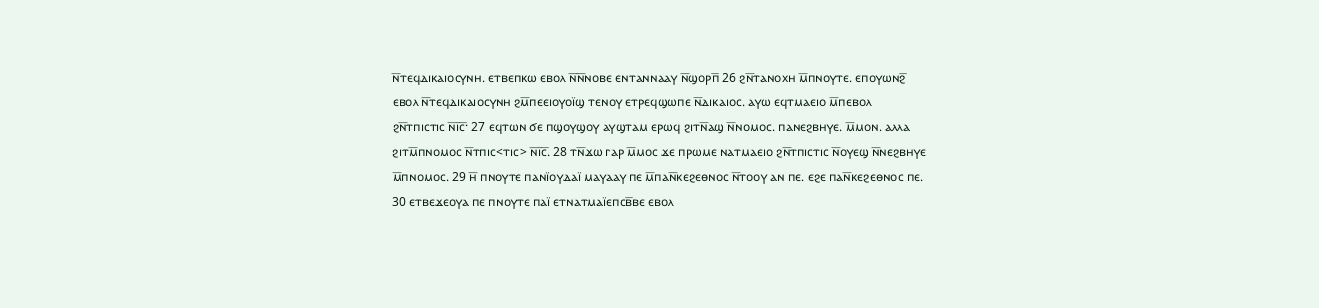ⲛ̅ⲧⲉϥⲇⲓⲕⲁⲓⲟⲥⲩⲛⲏ. ⲉⲧⲃⲉⲡⲕⲱ ⲉⲃⲟⲗ ⲛ̅ⲛ̅ⲛⲟⲃⲉ ⲉⲛⲧⲁⲛⲛⲁⲁⲩ ⲛ̅ϣⲟⲣⲡ̅ 26 ϩⲛ̅ⲧⲁⲛⲟⲭⲏ ⲙ̅ⲡⲛⲟⲩⲧⲉ. ⲉⲡⲟⲩⲱⲛϩ̅ ⲉⲃⲟⲗ ⲛ̅ⲧⲉϥⲇⲓⲕⲁⲓⲟⲥⲩⲛⲏ ϩⲙ̅ⲡⲉⲉⲓⲟⲩⲟⲓ̈ϣ ⲧⲉⲛⲟⲩ ⲉⲧⲣⲉϥϣⲱⲡⲉ ⲛ̅ⲇⲓⲕⲁⲓⲟⲥ. ⲁⲩⲱ ⲉϥⲧⲙⲁⲉⲓⲟ ⲙ̅ⲡⲉⲃⲟⲗ ϩⲛ̅ⲧⲡⲓⲥⲧⲓⲥ ⲛ̅ⲓ̅ⲥ̅· 27 ⲉϥⲧⲱⲛ ϭⲉ ⲡϣⲟⲩϣⲟⲩ ⲁⲩϣⲧⲁⲙ ⲉⲣⲱϥ ϩⲓⲧⲛ̅ⲁϣ ⲛ̅ⲛⲟⲙⲟⲥ. ⲡⲁⲛⲉϩⲃⲏⲩⲉ. ⲙ̅ⲙⲟⲛ. ⲁⲗⲗⲁ ϩⲓⲧⲙ̅ⲡⲛⲟⲙⲟⲥ ⲛ̅ⲧⲡⲓⲥ<ⲧⲓⲥ> ⲛ̅ⲓ̅ⲥ̅. 28 ⲧⲛ̅ϫⲱ ⲅⲁⲣ ⲙ̅ⲙⲟⲥ ϫⲉ ⲡⲣⲱⲙⲉ ⲛⲁⲧⲙⲁⲉⲓⲟ ϩⲛ̅ⲧⲡⲓⲥⲧⲓⲥ ⲛ̅ⲟⲩⲉϣ ⲛ̅ⲛⲉϩⲃⲏⲩⲉ ⲙ̅ⲡⲛⲟⲙⲟⲥ. 29 ⲏ̅ ⲡⲛⲟⲩⲧⲉ ⲡⲁⲛⲓ̈ⲟⲩⲇⲁⲓ̈ ⲙⲁⲩⲁⲁⲩ ⲡⲉ ⲙ̅ⲡⲁⲛ̅ⲕⲉϩⲉⲑⲛⲟⲥ ⲛ̅ⲧⲟⲟⲩ ⲁⲛ ⲡⲉ. ⲉϩⲉ ⲡⲁⲛ̅ⲕⲉϩⲉⲑⲛⲟⲥ ⲡⲉ. 30 ⲉⲧⲃⲉϫⲉⲟⲩⲁ ⲡⲉ ⲡⲛⲟⲩⲧⲉ ⲡⲁⲓ̈ ⲉⲧⲛⲁⲧⲙⲁⲓ̈ⲉⲡⲥⲃ̅ⲃⲉ ⲉⲃⲟⲗ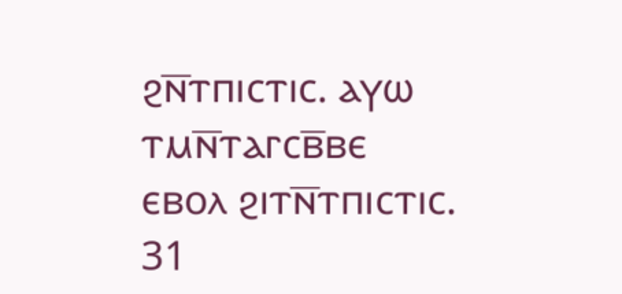ϩⲛ̅ⲧⲡⲓⲥⲧⲓⲥ. ⲁⲩⲱ ⲧⲙⲛ̅ⲧⲁⲅⲥⲃ̅ⲃⲉ ⲉⲃⲟⲗ ϩⲓⲧⲛ̅ⲧⲡⲓⲥⲧⲓⲥ. 31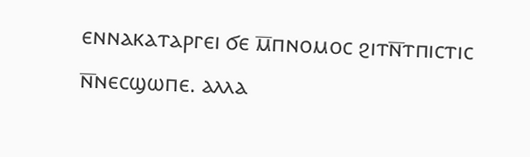ⲉⲛⲛⲁⲕⲁⲧⲁⲣⲅⲉⲓ ϭⲉ ⲙ̅ⲡⲛⲟⲙⲟⲥ ϩⲓⲧⲛ̅ⲧⲡⲓⲥⲧⲓⲥ ⲛ̅ⲛⲉⲥϣⲱⲡⲉ. ⲁⲗⲗⲁ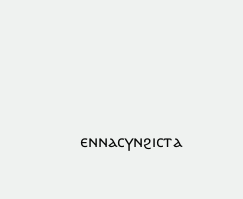ⲉⲛⲛⲁⲥⲩⲛϩⲓⲥⲧⲁ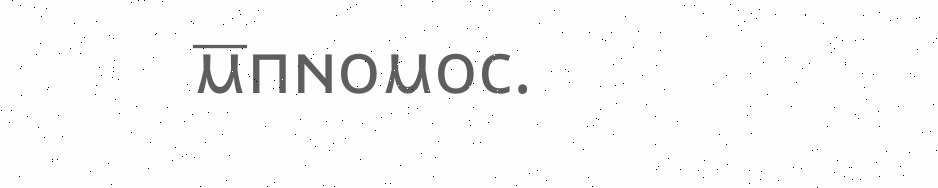ⲙ̅ⲡⲛⲟⲙⲟⲥ.